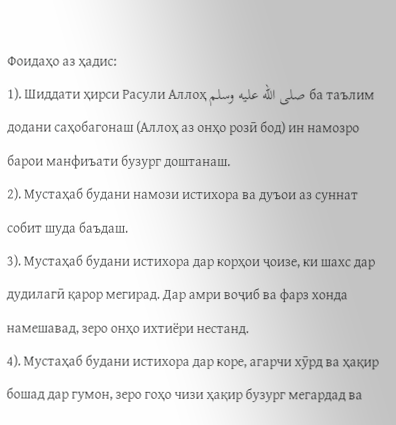Фоидаҳо аз ҳадис:
1). Шиддати ҳирси Расули Аллоҳ صلى الله عليه وسلم ба таълим додани саҳобагонаш (Аллоҳ аз онҳо розӣ бод) ин намозро барои манфиъати бузург доштанаш.
2). Мустаҳаб будани намози истихора ва дуъои аз суннат собит шуда баъдаш.
3). Мустаҳаб будани истихора дар корҳои ҷоизе, ки шахс дар дудилагӣ қарор мегирад. Дар амри воҷиб ва фарз хонда намешавад, зеро онҳо ихтиёри нестанд.
4). Мустаҳаб будани истихора дар коре, агарчи хӯрд ва ҳақир бошад дар гумон, зеро гоҳо чизи ҳақир бузург мегардад ва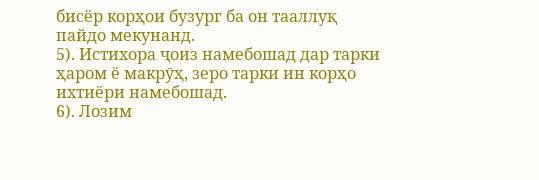бисёр корҳои бузург ба он тааллуқ пайдо мекунанд.
5). Истихора ҷоиз намебошад дар тарки ҳаром ё макрӯҳ, зеро тарки ин корҳо ихтиёри намебошад.
6). Лозим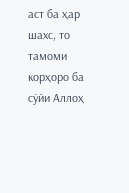аст ба ҳар шахс, то тамоми корҳоро ба сӯйи Аллоҳ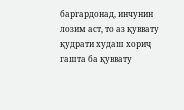баргардонад, инчунин лозим аст, то аз қуввату қудрати худаш хориҷ гашта ба қуввату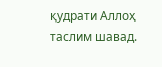қудрати Аллоҳ таслим шавад.